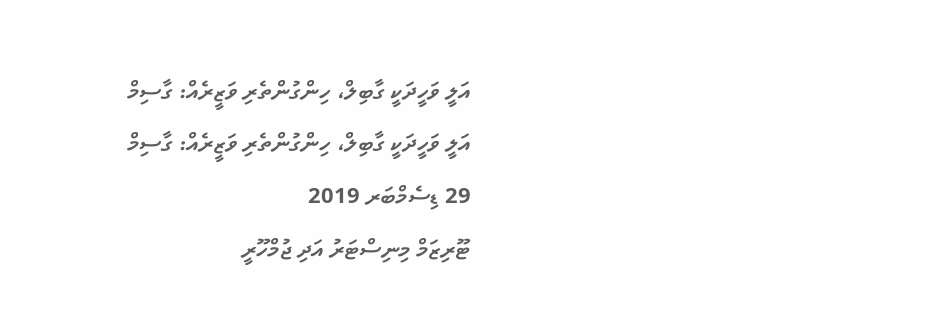އަލީ ވަހީދަކީ ގާބިލް، ހިންގުންތެރި ވަޒީރެއް: ގާސިމް
އަލީ ވަހީދަކީ ގާބިލް، ހިންގުންތެރި ވަޒީރެއް: ގާސިމް
29 ޑިސެމްބަރ 2019
ޓޫރިޒަމް މިނިސްޓަރު އަދި ޖުމްހޫރީ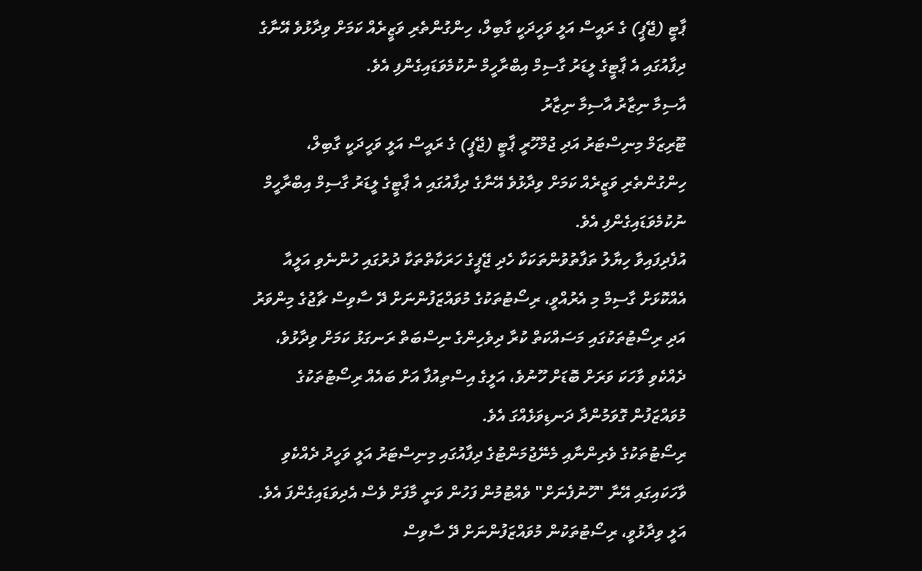ޕާޓީ (ޖޭޕީ) ގެ ރައީސް އަލީ ވަހީދަކީ ގާބިލް، ހިންގުންތެރި ވަޒީރެއް ކަމަށް ވިދާޅުވެ އޭނާގެ ދިފާއުގައި އެ ޕާޓީގެ ލީޑަރު ގާސިމް އިބްރާހީމް ނުކުމެވަޑައިގެންފި އެވެ.
އާސިމާ ނިޒާރު އާސިމާ ނިޒާރު
ޓޫރިޒަމް މިނިސްޓަރު އަދި ޖުމްހޫރީ ޕާޓީ (ޖޭޕީ) ގެ ރައީސް އަލީ ވަހީދަކީ ގާބިލް، ހިންގުންތެރި ވަޒީރެއް ކަމަށް ވިދާޅުވެ އޭނާގެ ދިފާއުގައި އެ ޕާޓީގެ ލީޑަރު ގާސިމް އިބްރާހީމް ނުކުމެވަޑައިގެންފި އެވެ.
އުފެދިފައިވާ ހިޔާލު ތަފާތުވުންތަކަކާ ހެދި ޖޭޕީގެ ހަރަކާތްތަކާ ދުރުގައި ހުންނެވި އަލީއާ އެއްކޮޅަށް ގާސިމް މި އެރުއްވީ، ރިސޯޓުތަކުގެ މުވައްޒަފުންނަށް ދޭ ސާވިސް ޗާޖުގެ މިންވަރު އަދި ރިސޯޓުތަކުގައި މަސައްކަތް ކުރާ ދިވެހިންގެ ނިސްބަތް ރަނގަޅު ކަމަށް ވިދާޅުވެ، ދެއްކެވި ވާހަކަ ވަރަށް ބޮޑަށް ހޫނުވެ، އަލީގެ އިސްތިއުފާ އަށް ބައެއް ރިސޯޓުތަކުގެ މުވައްޒަފުން ގޮވަމުންދާ ދަނޑިވަޅެއްގަ އެވެ.
ރިސޯޓުތަކުގެ ވެރިންނާއި މެނޭޖުމަންޓުގެ ދިފާއުގައި މިނިސްޓަރު އަލީ ވަހީދު ދެއްކެވި ވާހަކައިގައި އޭނާ "ހޫނުފެނަށް" ވެއްޓުމުން ފަހުން ވަނީ މާފަށް ވެސް އެދިވަޑައިގެންފަ އެވެ. އަލީ ވިދާޅުވީ، ރިސޯޓުތަކުން މުވައްޒަފުންނަށް ދޭ ސާވިސް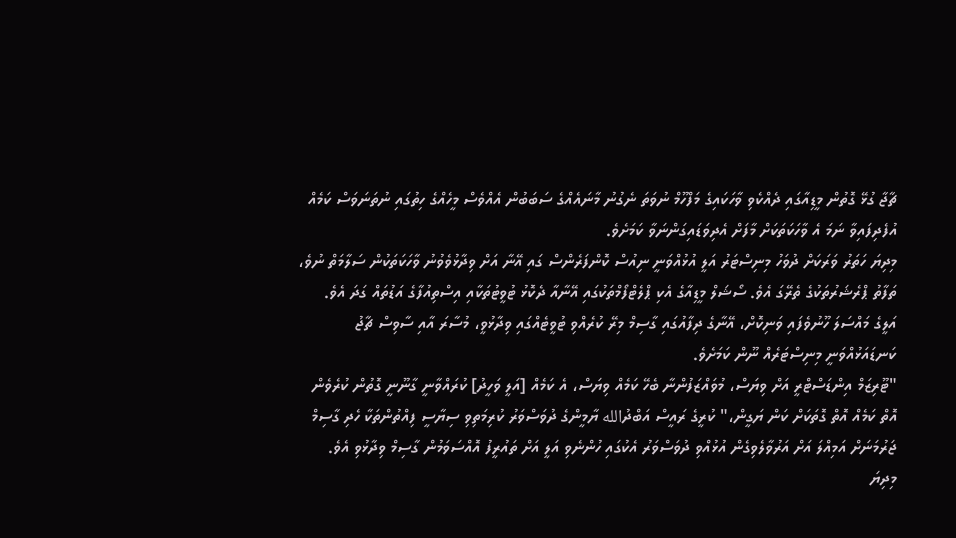ޗާޖާ ގުޅޭ ގޮތުން މީޑިއާގައި ދެއްކެވި ވާހަކައިގެ މަފްހޫމް ނުވަތަ ނެގުނު މާނައެއްގެ ސަބަބުން އެއްވެސް މީހެއްގެ ހިތުގައި ނުތަނަވަސް ކަމެއް އުފެދިފައިވާ ނަމަ އެ ވާހަކަތަކަށް މާފަށް އެދިވަޑައިގަންނަވާ ކަމަށެވެ.
މިދިޔަ ހަތަރު ވަރަކަށް ދުވަހު މިނިސްޓަރު އަލީ އުޅުއްވަނީ ނިއުސް ކޮންފަރެންސް ގައި އޭނާ އަށް ވިދާޅުވެވުނު ވާހަކަތަކުން ސަލާމަތް ނުވެ، ތަފާތު ޕްރެޝަރުތަކުގެ ތެރޭގަ އެވެ. ސޯޝަލް މީޑިއާގެ އެކި ޕްލެޓްފޯމްތަކުގައި އޭނާއާ ދެކޮޅު ޓުވީޓުތަކާއި އިސްތިއުފާގެ އަޑުތައް ގަދަ އެވެ.
އަލީގެ މައްސަލަ ހޫނުވެފައި ވަނިކޮށް، އޭނާގެ ދިފާއުގައި ގާސިމް މިރޭ ކުރެއްވި ޓުވީޓެއްގައި ވިދާޅުވީ، މުސާރަ އާއި ސާވިސް ޗާޖު ކަނޑައަޅުއްވަނީ މިނިސްޓަރެއް ނޫން ކަމަށެވެ.
"ޓޫރިޒަމް އިންޑަސްޓްރީ އަށް ވިޔަސް، މުވައްޒަފުންނާ ބެހޭ ކަމެއް ވިޔަސް، އެ ކަމެއް [އަލީ ވަހީދު] ކުރައްވާނީ ގާނޫނީ ގޮތުން ކުރެވެން އޮތް ކަމެއް އޮތް ގޮތަކަށް ކަން ޔަގީން،" ކުރީގެ ރައީސް އަބްދުالله ޔާމީންގެ ދުވަސްވަރު ކުރިމަތިވި ސިޔާސީ ފިއްތުންތަކާ ހެދި ގާސިމް ޖަރުމަނަށް އަމިއްލަ އަށް އަރުވާލެވިގެން އުޅުއްވި ދުވަސްވަރު އެކުގައި ހުންނެވި އަލީ އަށް ތައުރީފު އޮއްސަވަމުން ގާސިމް ވިދާޅުވި އެވެ.
މިދިޔަ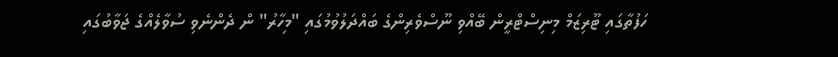ހަފުތާގައި ޓޫރިޒަމް މިނިސްޓްރީން ބޭއްވި ނޫސްވެރިންގެ ބައްދަލުވުމުގައި "މިހާރު" ން ދެންނެވި ސުވާލެއްގެ ޖަވާބުގައި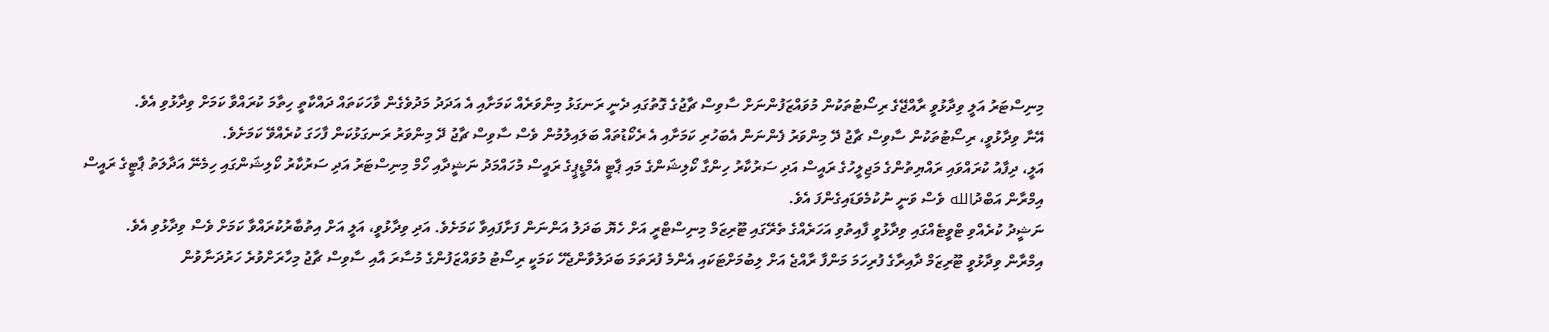މިނިސްޓަރު އަލީ ވިދާޅުވީ ރާއްޖޭގެ ރިސޯޓުތަކުން މުވައްޒަފުންނަށް ސާވިސް ޗާޖުގެ ގޮތުގައި ދެނީ ރަނގަޅު މިންވަރެއް ކަމަށާއި އެ އަދަދު މަދުވެގެން ވާހަކަތައް ދައްކާތީ ހިތާމަ ކުރައްވާ ކަމަށް ވިދާޅުވި އެވެ.
އޭނާ ވިދާޅުވީ، ރިސޯޓުތަކުން ސާވިސް ޗާޖު ދޭ މިންވަރު ފެންނަން އެބަހުރި ކަމަށާއި އެ ރެކޯޑުތައް ބަލައިލުމުން ވެސް ސާވިސް ޗާޖު ދޭ މިންވަރު ރަނގަޅުކަން ފާހަގަ ކުރެއްވޭ ކަމަށެވެ.
އަލީ، ދިފާއު ކުރައްވައި ރައްޔިތުންގެ މަޖިލީހުގެ ރައީސް އަދި ސަރުކާރު ހިންގާ ކޯލިޝަންގެ މައި ޕާޓީ އެމްޑީޕީގެ ރައީސް މުހައްމަދު ނަޝީދާއި ހޯމް މިނިސްޓަރު އަދި ސަރުކާރު ކޯލިޝަންގައި ހިމެނޭ އަދާލަތު ޕާޓީގެ ރައީސް އިމްރާން އަބްދުالله ވެސް ވަނީ ނުކުމެވަޑައިގެންފަ އެވެ.
ނަޝީދު ކުރެއްވި ޓްވީޓެއްގައި ވިދާޅުވީ ފާއިތުވި އަހަރެއްގެ ތެރޭގައި ޓޫރިޒަމް މިނިސްޓްރީ އަށް ހެޔޮ ބަދަލު އަންނަން ފަށާފައިވާ ކަމަށެވެ. އަދި ވިދާޅުވީ، އަލީ އަށް އިތުބާރުކުރައްވާ ކަމަށް ވެސް ވިދާޅުވި އެވެ.
އިމްރާން ވިދާޅުވީ ޓޫރިޒަމް ދާއިރާގެ ފުރިހަމަ މަންފާ ރާއްޖެ އަށް ލިބުމަށްޓަކައި އެންމެ ފުރަތަމަ ބަދަލުވާންޖެހޭ ކަމަކީ ރިސޯޓު މުވައްޒަފުންގެ މުސާރަ އާއި ސާވިސް ޗާޖު މިހާރަށްވުރެ ހަރުދަނާވުން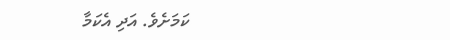ކަމަށެވެ. އަދި އެކަމާ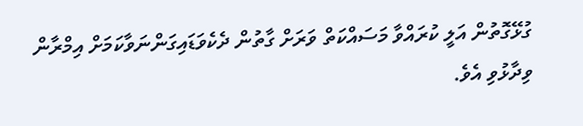ގުޅޭގޮތުން އަލީ ކުރައްވާ މަސައްކަތް ވަރަށް ގާތުން ދެކެވަޑައިގަންނަވާކަމަށް އިމްރާން ވިދާޅުވި އެވެ.